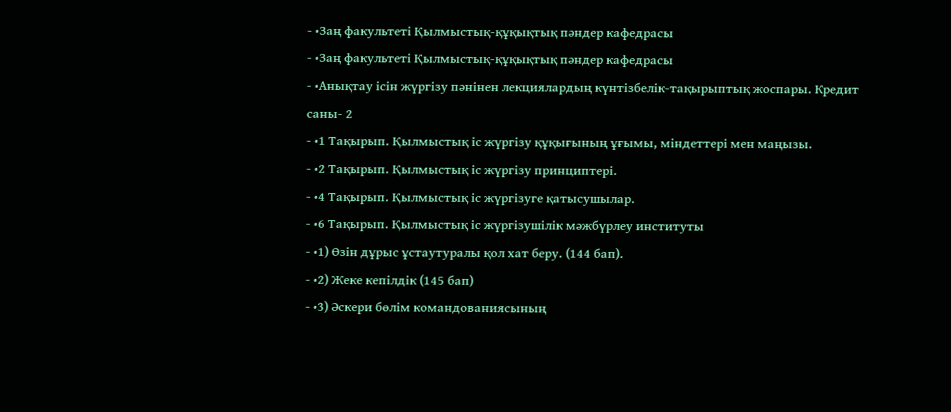- •Заң факультеті Қылмыстық-құқықтық пәндер кафедрасы
- •Заң факультеті Қылмыстық-құқықтық пәндер кафедрасы
- •Анықтау ісін жүргізу пәнінен лекциялардың күнтізбелік-тақырыптық жоспары. Кредит саны- 2
- •1 Тақырып. Қылмыстық іс жүргізу құқығының ұғымы, міндеттері мен маңызы.
- •2 Тақырып. Қылмыстық іс жүргізу принциптері.
- •4 Тақырып. Қылмыстық іс жүргізуге қатысушылар.
- •6 Тақырып. Қылмыстық іс жүргізушілік мәжбүрлеу институты
- •1) Өзін дұрыс ұстаутуралы қол хат беру. (144 бап).
- •2) Жеке кепілдік (145 бап)
- •3) Әскери бөлім командованиясының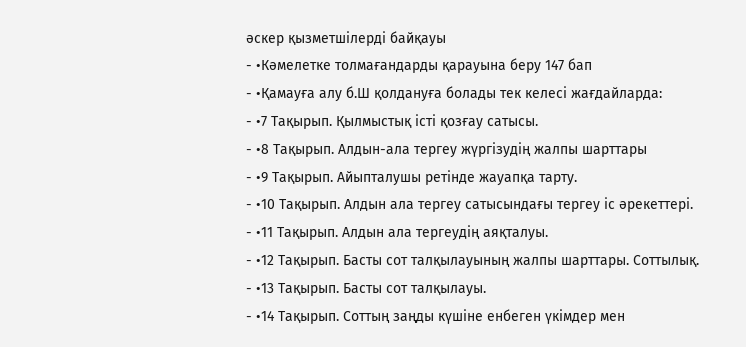әскер қызметшілерді байқауы
- •Кәмелетке толмағандарды қарауына беру 147 бап
- •Қамауға алу б.Ш қолдануға болады тек келесі жағдайларда:
- •7 Тақырып. Қылмыстық істі қозғау сатысы.
- •8 Тақырып. Алдын-ала тергеу жүргізудің жалпы шарттары
- •9 Тақырып. Айыпталушы ретінде жауапқа тарту.
- •10 Тақырып. Алдын ала тергеу сатысындағы тергеу іс әрекеттері.
- •11 Тақырып. Алдын ала тергеудің аяқталуы.
- •12 Тақырып. Басты сот талқылауының жалпы шарттары. Соттылық.
- •13 Тақырып. Басты сот талқылауы.
- •14 Тақырып. Соттың заңды күшіне енбеген үкімдер мен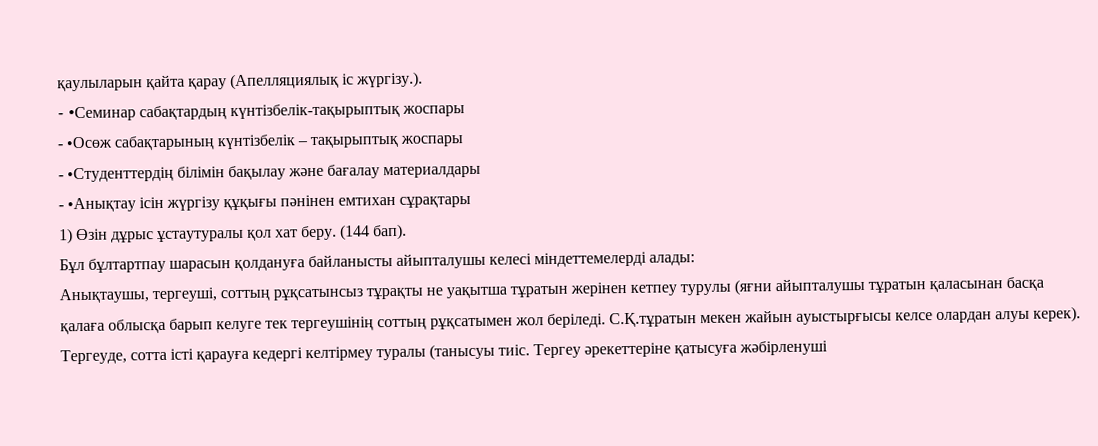қаулыларын қайта қарау (Апелляциялық іс жүргізу.).
- •Cеминар сабақтардың күнтізбелік-тақырыптық жоспары
- •Осөж сабақтарының күнтізбелік – тақырыптық жоспары
- •Студенттердің білімін бақылау және бағалау материалдары
- •Анықтау ісін жүргізу құқығы пәнінен емтихан сұрақтары
1) Өзін дұрыс ұстаутуралы қол хат беру. (144 бап).
Бұл бұлтартпау шарасын қолдануға байланысты айыпталушы келесі міндеттемелерді алады:
Анықтаушы, тергеуші, соттың рұқсатынсыз тұрақты не уақытша тұратын жерінен кетпеу турулы (яғни айыпталушы тұратын қаласынан басқа қалаға облысқа барып келуге тек тергеушінің соттың рұқсатымен жол беріледі. С.Қ.тұратын мекен жайын ауыстырғысы келсе олардан алуы керек).
Тергеуде, сотта істі қарауға кедергі келтірмеу туралы (танысуы тиіс. Тергеу әрекеттеріне қатысуға жәбірленуші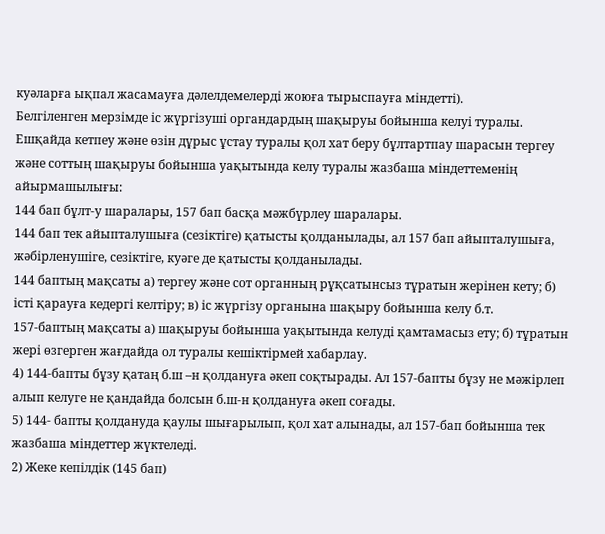куәларға ықпал жасамауға дәлелдемелерді жоюға тырыспауға міндетті).
Белгіленген мерзімде іс жүргізуші органдардың шақыруы бойынша келуі туралы.
Ешқайда кетпеу және өзін дұрыс ұстау туралы қол хат беру бұлтартпау шарасын тергеу және соттың шақыруы бойынша уақытында келу туралы жазбаша міндеттеменің айырмашылығы:
144 бап бұлт-у шаралары, 157 бап басқа мәжбүрлеу шаралары.
144 бап тек айыпталушыға (сезіктіге) қатысты қолданылады, ал 157 бап айыпталушыға, жәбірленушіге, сезіктіге, куәге де қатысты қолданылады.
144 баптың мақсаты а) тергеу және сот органның рұқсатынсыз тұратын жерінен кету; б) істі қарауға кедергі келтіру; в) іс жүргізу органына шақыру бойынша келу б.т.
157-баптың мақсаты а) шақыруы бойынша уақытында келуді қамтамасыз ету; б) тұратын жері өзгерген жағдайда ол туралы кешіктірмей хабарлау.
4) 144-бапты бұзу қатаң б.ш –н қолдануға әкеп соқтырады. Ал 157-бапты бұзу не мәжірлеп алып келуге не қандайда болсын б.ш-н қолдануға әкеп соғады.
5) 144- бапты қолдануда қаулы шығарылып, қол хат алынады, ал 157-бап бойынша тек жазбаша міндеттер жүктеледі.
2) Жеке кепілдік (145 бап)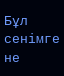Бұл сенімге не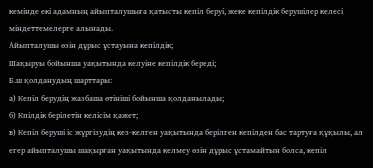кемінде екі адамның айыпталушыға қатысты кепіл беруі, жеке кепілдік берушілер келесі міндеттемелерге алынады.
Айыпталушы өзін дұрыс ұстауына кепілдік;
Шақыруы бойынша уақытында келуіне кепілдік береді;
Б.ш қолданудың шарттары:
а) Кепіл берудің жазбаша өтініші бойынша қолданылады;
б) Кпілдік берілетін келісім қажет;
в) Кепіл беруші іс жүргізудің кез-келген уақытында берілген кепілден бас тартуға құқылы, ал егер айыпталушы шақырған уақытында келмеу өзін дұрыс ұстамайтын болса, кепіл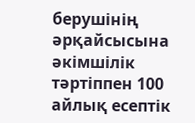берушінің әрқайсысына әкімшілік тәртіппен 100 айлық есептік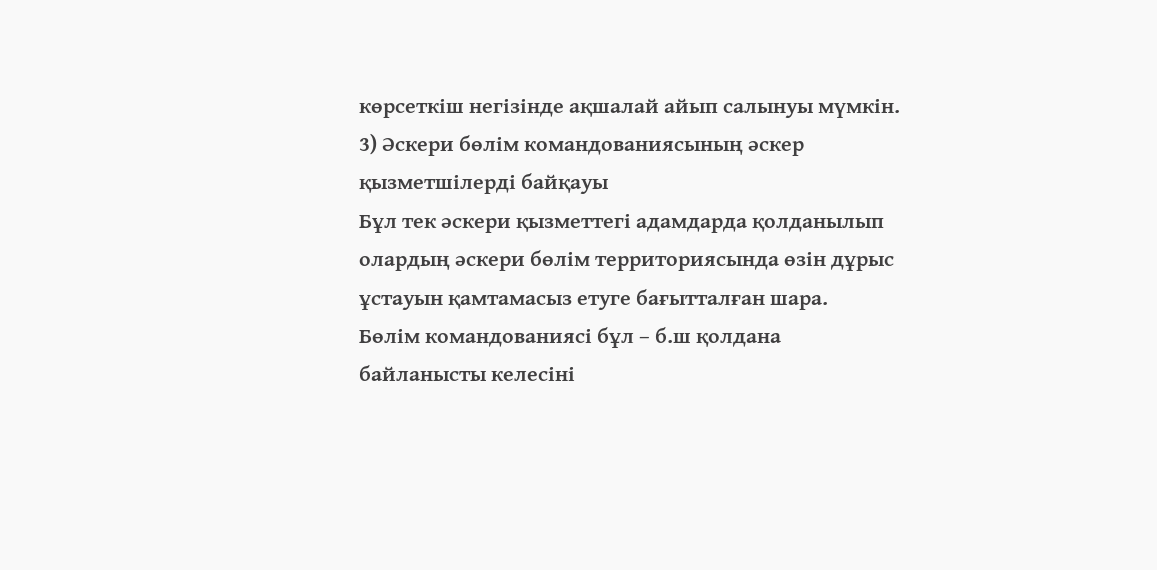көрсеткіш негізінде ақшалай айып салынуы мүмкін.
3) Әскери бөлім командованиясының әскер қызметшілерді байқауы
Бұл тек әскери қызметтегі адамдарда қолданылып олардың әскери бөлім территориясында өзін дұрыс ұстауын қамтамасыз етуге бағытталған шара.
Бөлім командованиясі бұл – б.ш қолдана байланысты келесіні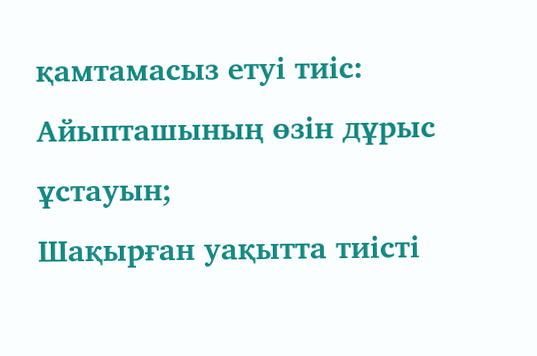қамтамасыз етуі тиіс:
Айыпташының өзін дұрыс ұстауын;
Шақырған уақытта тиісті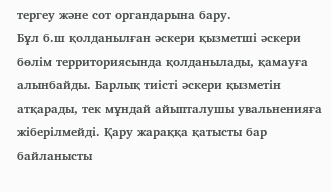тергеу және сот органдарына бару.
Бұл б.ш қолданылған әскери қызметші әскери бөлім территориясында қолданылады, қамауға алынбайды. Барлық тиісті әскери қызметін атқарады, тек мұндай айыпталушы увальненияға жіберілмейді. Қару жараққа қатысты бар байланысты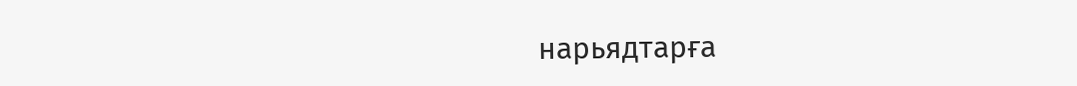нарьядтарға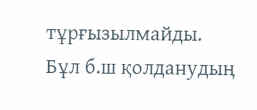тұрғызылмайды.
Бұл б.ш қолданудың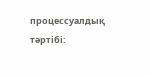процессуалдық тәртібі: